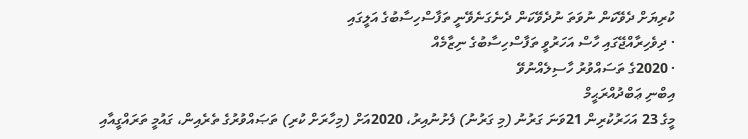ކުރިޔަށް ދެވޭކަން ނުވަތަ ނުދެވޭކަން ދެނެގަނެވޭނީ ތަފާސްހިސާބުގެ އަލީގައި
· ދިވެހިރާއްޖޭގައި ހާސް އަހަރުވީ ތަފާސްހިސާބުގެ ނިޒާމެއް
· 2020ގެ ތަސައްވުރު ހާސިލެއްނުވޭ
އިބްނި ޢަބްދުއްރަޙީމް
މީގެ 23 އަހަރުކުރިން 21ވަނަ ގަރުނު (މި ގަރުނު) ފެށުނުއިރު، 2020އަށް (މިހާރަށް ކުރި) ތަޞައްވުރުގެ ތެރެއިން، ގައުމީ ތަރައްގީއާއި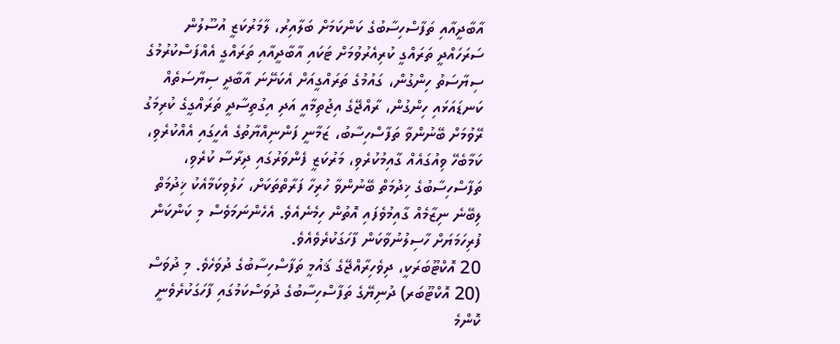އާބާދީއާއި ތަފާސްހިސާބުގެ ކަންކަމަށް ބަލާއިރު، ލާމަރުކަޒީ އުސޫލުން ސަރަހައްދީ ތަރައްގީ ކުރިއެރުވުމަށް ޓަކައި އާބާދީއާއި ތަރައްގީ އެއްފަސްކުރުމުގެ ސިޔާސަތު ހިންގުން، ގައުމުގެ ތަރައްގީއަށް އެކަށޭނަ އާބާދީ ސިޔާސަތެއް ކަނޑައަޅައި ހިންގުން، ރާއްޖޭގެ އިޖުތިމާއީ އަދި އިގުތިސާދީ ތަރައްގީގެ ކުރިމަގު ރޭވުމަށް ބޭނުންވާ ތަފާސްހިސާބު، ޒަމާނީ ފަންނިއްޔާތުގެ އެހީގައި އެއްކުރެވި، ކަމާބެހޭ ވިއުގައެއް ގާއިމުކުރެވި، މަރުކަޒީ ފެންވަރުގައި ދިރާސާ ކުރެވި، ތަފާސްހިސާބުގެ ޚިދުމަތް ބޭނުންވާ ހުރިހާ ފަރާތްތަކަށް، ހަލުވިކަމާއެކު ޚިދުމަތް ލިބޭނެ ނިޒާމެއް ގާއިމުވެފައި އޮތުން ހިމެނެއެވެ. އެހެންނަމަވެސް މި ކަންކަން ފުރިހަމަޔަށް ހާސިލުނުވާކަން ފާހަގަކުރެވެއެވެ.
20 އޮކްޓޫބަރަކީ، ދިވެހިރާއްޖޭގެ ޤައުމީ ތަފާސްހިސާބުގެ ދުވަހެވެ. މި ދުވަސް (20 އޮކްޓޫބަރ) ދުނިޔޭގެ ތަފާސްހިސާބުގެ ދުވަސްކަމުގައި ފާހަގަކުރެވެނީ ކޮންމެ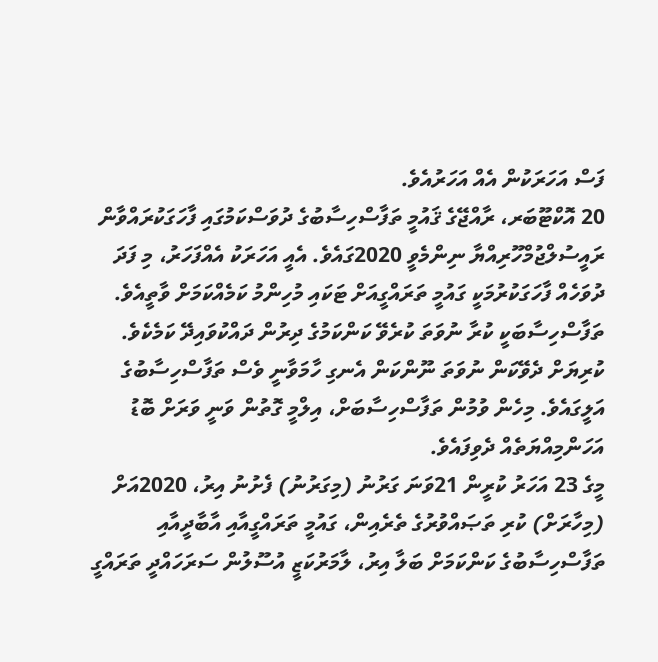ފަސް އަހަރަކުން އެއް އަހަރުއެވެ.
20 އޮކްޓޫބަރ، ރާއްޖޭގެ ޤައުމީ ތަފާސްހިސާބުގެ ދުވަސްކަމުގައި ފާހަގަކުރައްވާން ރައީސުލްޖުމްހޫރިއްޔާ ނިންމެވީ 2020ގައެވެ. އެއީ އަހަރަކު އެއްފަހަރު، މި ފަދަ ދުވަހެއް ފާހަގަކުރުމަކީ ގައުމީ ތަރައްގީއަށް ޓަކައި މުހިންމު ކަމެއްކަމަށް ވާތީއެވެ.
ތަފާސްހިސާބަކީ ކުރާ ނުވަތަ ކުރެވޭ ކަންކަމުގެ ދިރުން ދައްކުވައިދޭ ކަމެކެވެ. ކުރިޔަށް ދެވޭކަން ނުވަތަ ނޫންކަން އެނގި ހާމަވާނީ ވެސް ތަފާސްހިސާބުގެ އަލީގައެވެ. މިހެން ވުމުން ތަފާސްހިސާބަށް، އިލްމީ ގޮތުން ވަނީ ވަރަށް ބޮޑު އަހަންމިއްޔަތެއް ދެވިފައެވެ.
މީގެ 23 އަހަރު ކުރީން 21ވަނަ ގަރުނު (މިގަރުނު) ފެށުނު އިރު، 2020އަށް (މިހާރަށް) ކުރި ތަޞައްވުރުގެ ތެރެއިން، ގައުމީ ތަރައްގީއާއި އާބާދީއާއި ތަފާސްހިސާބުގެ ކަންކަމަށް ބަލާ އިރު، ލާމަރުކަޒީ އުސޫލުން ސަރަހައްދީ ތަރައްގީ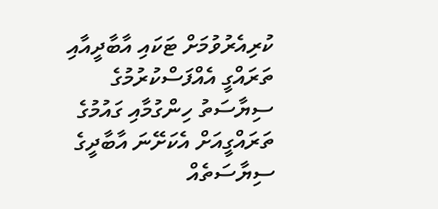ކުރިއެރުވުމަށް ޓަކައި އާބާދީއާއި ތަރައްގީ އެއްފަސްކުރުމުގެ ސިޔާސަތު ހިންގުމާއި ގައުމުގެ ތަރައްގީއަށް އެކަށޭނަ އާބާދީގެ ސިޔާސަތެއް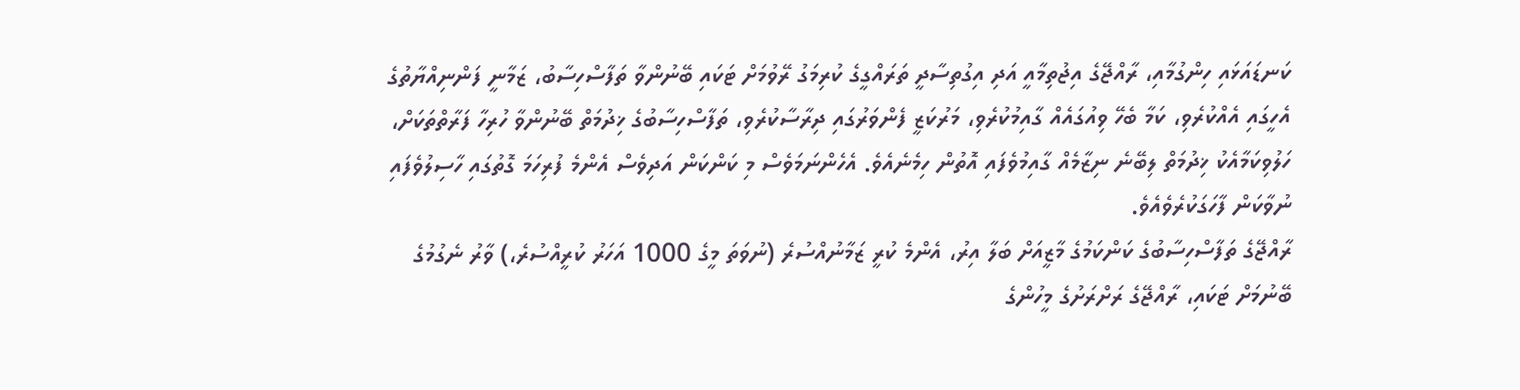ކަނޑައަޅައި ހިންގުމާއި، ރާއްޖޭގެ އިޖުތިމާއީ އަދި އިގުތިސާދީ ތަރައްގީގެ ކުރިމަގު ރޭވުމަށް ޓަކައި ބޭނުންވާ ތަފާސްހިސާބު، ޒަމާނީ ފަންނިއްޔާތުގެ އެހީގައި އެއްކުރެވި، ކަމާ ބެހޭ ވިއުގައެއް ގާއިމުކުރެވި، މަރުކަޒީ ފެންވަރުގައި ދިރާސާކުރެވި، ތަފާސްހިސާބުގެ ޚިދުމަތް ބޭނުންވާ ހުރިހާ ފަރާތްތަކަށް، ހަލުވިކަމާއެކު ޚިދުމަތް ލިބޭނެ ނިޒާމެއް ގާއިމުވެފައި އޮތުން ހިމެނެއެވެ. އެހެންނަމަވެސް މި ކަންކަން އަދިވެސް އެންމެ ފުރިހަމަ ގޮތުގައި ހާސިލުވެފައި ނުވާކަން ފާހަގަކުރެވެއެވެ.
ރާއްޖޭގެ ތަފާސްހިސާބުގެ ކަންކަމުގެ މާޒީއަށް ބަލާ އިރު، އެންމެ ކުރީ ޒަމާނުއްސުރެ (ނުވަތަ މީގެ 1000 އަހަރު ކުރީއްސުރެ،) ވާރު ނެގުމުގެ ބޭނުމަށް ޓަކައި، ރާއްޖޭގެ ރަށްރަށުގެ މީހުންގެ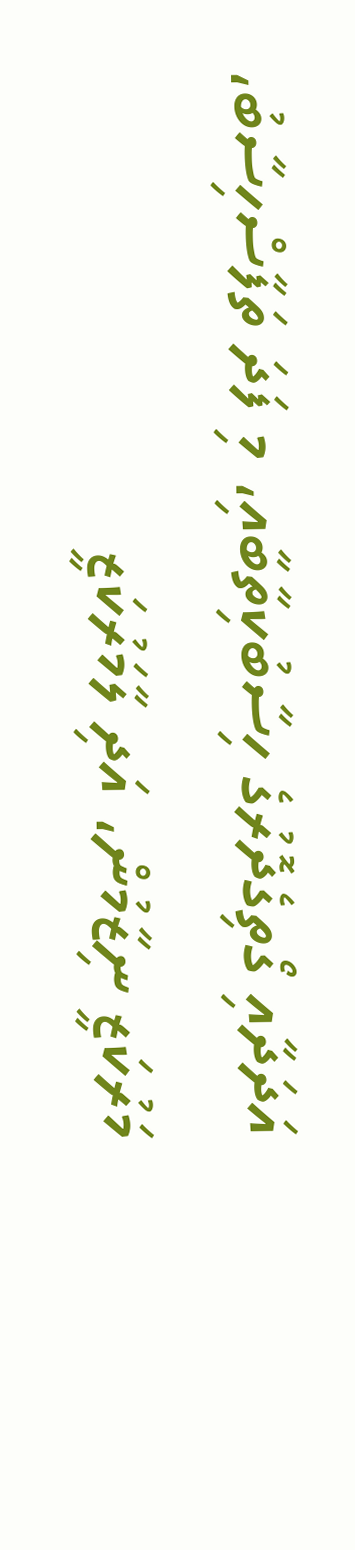އަދަދާއި ގޯތިގެދޮރުގެ ހިސާބުކިތާބާއި، މި ފަދަ ތަފާސްހިސާބު، މަރުކަޒީ ނިޒާމުން، އަދި ލާމަރުކަޒީ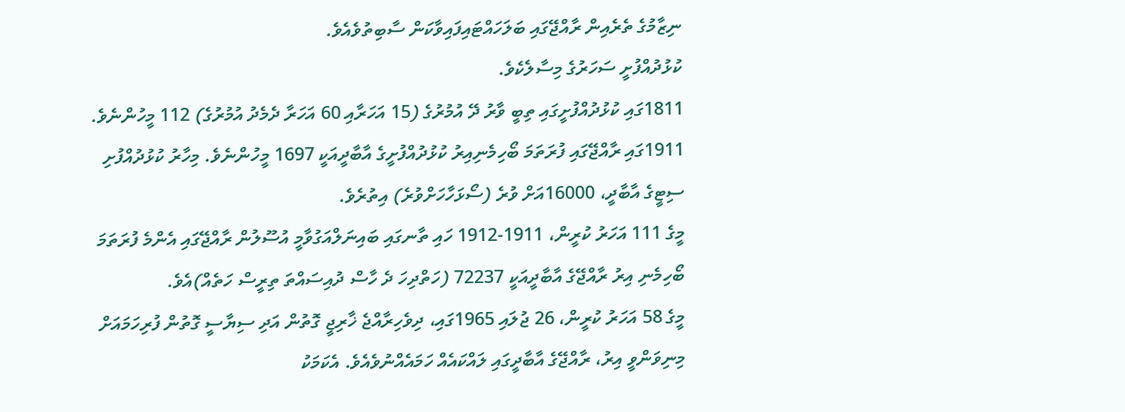ނިޒާމުގެ ތެރެއިން ރާއްޖޭގައި ބަލަހައްޓައިފައިވާކަން ސާބިތުވެއެވެ.
ކުޅުދުއްފުށީ ސަހަރުގެ މިސާލެކެވެ.
1811ގައި ކުޅުދުއްފުށީގައި ތިބީ ވާރު ދޭ އުމުރުގެ (15 އަހަރާއި 60 އަހަރާ ދެމެދު އުމުރުގެ) 112 މީހުންނެވެ. 1911ގައި ރާއްޖޭގައި ފުރަތަމަ ބޯހިމެނިއިރު ކުޅުދުއްފުށީގެ އާބާދީއަކީ 1697 މީހުންނެވެ. މިހާރު ކުޅުދުއްފުށި ސިޓީގެ އާބާދީ، 16000އަށް ވުރެ (ސޯޅަހާހަށްވުރެ) އިތުރެވެ.
މީގެ 111 އަހަރު ކުރީން، 1911-1912 ހައި ތާނގައި ބައިނަލްއަގުވާމީ އުސޫލުން ރާއްޖޭގައި އެންމެ ފުރަތަމަ ބޯހިމެނި އިރު ރާއްޖޭގެ އާބާދީއަކީ 72237 (ހަތްދިހަ ދެ ހާސް ދުއިސައްތަ ތިރީސް ހަތެއް)އެވެ.
މީގެ 58 އަހަރު ކުރީން، 26 ޖުލައި 1965ގައި، ދިވެހިރާއްޖެ ޚާރިޖީ ގޮތުން އަދި ސިޔާސީ ގޮތުން ފުރިހަމައަށް މިނިވަންވީ އިރު، ރާއްޖޭގެ އާބާދީގައި ލައްކައެއް ހަމައެއްނުވެއެވެ. އެކަމަކު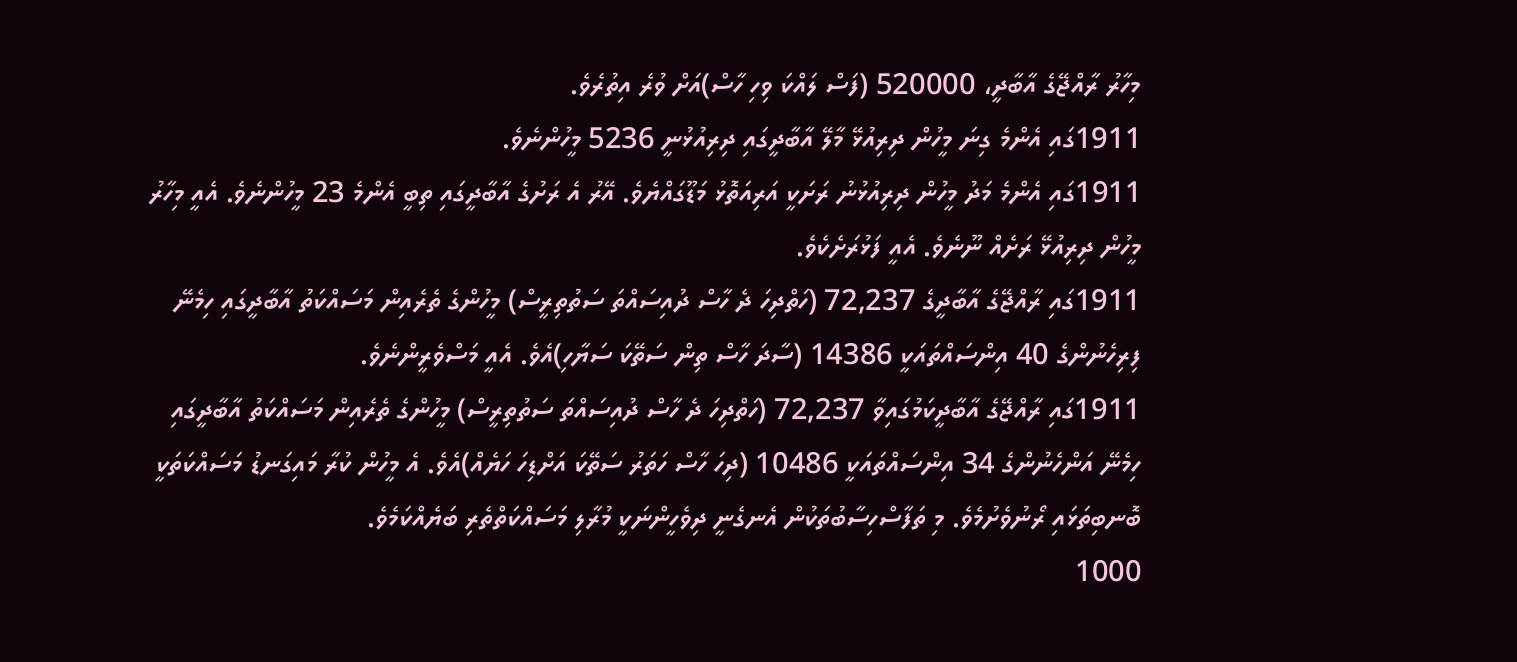މިހާރު ރާއްޖޭގެ އާބާދީ، 520000 (ފަސް ލައްކަ ވިހި ހާސް)އަށް ވުރެ އިތުރެވެ.
1911ގައި އެންމެ ގިނަ މީހުން ދިރިއުޅޭ މާލޭ އާބާދީގައި ދިރިއުޅުނީ 5236 މީހުންނެވެ.
1911ގައި އެންމެ މަދު މީހުން ދިރިއުޅުނު ރަށަކީ އަރިއަތޮޅު މަޑޫގައްޔެވެ. އޭރު އެ ރަށުގެ އާބާދީގައި ތިބީ އެންމެ 23 މީހުންނެވެ. އެއީ މިހާރު މީހުން ދިރިއުޅޭ ރަށެއް ނޫނެވެ. އެއީ ފަޅުރަށެކެވެ.
1911ގައި ރާއްޖޭގެ އާބާދީގެ 72,237 (ހަތްދިހަ ދެ ހާސް ދުއިސައްތަ ސަތުތިރީސް) މީހުންގެ ތެރެއިން މަސައްކަތު އާބާދީގައި ހިމެނޭ ފިރިހެނުންގެ 40 އިންސައްތައަކީ 14386 (ސާދަ ހާސް ތިން ސަތޭކަ ސަޔާހި)އެވެ. އެއީ މަސްވެރީންނެވެ.
1911ގައި ރާއްޖޭގެ އާބާދީކަމުގައިވާ 72,237 (ހަތްދިހަ ދެ ހާސް ދުއިސައްތަ ސަތުތިރީސް) މީހުންގެ ތެރެއިން މަސައްކަތު އާބާދީގައި ހިމެނޭ އަންހެނުންގެ 34 އިންސައްތައަކީ 10486 (ދިހަ ހާސް ހަތަރު ސަތޭކަ އަށްޑިހަ ހަޔެއް)އެވެ. އެ މީހުން ކުރާ މައިގަނޑު މަސައްކަތަކީ ބޮނބިތަޅައި ރޯނުވެށުމެވެ. މި ތަފާސްހިސާބުތަކުން އެނގެނީ ދިވެހީންނަކީ މުރާލި މަސައްކަތްތެރި ބަޔެއްކަމެވެ.
1000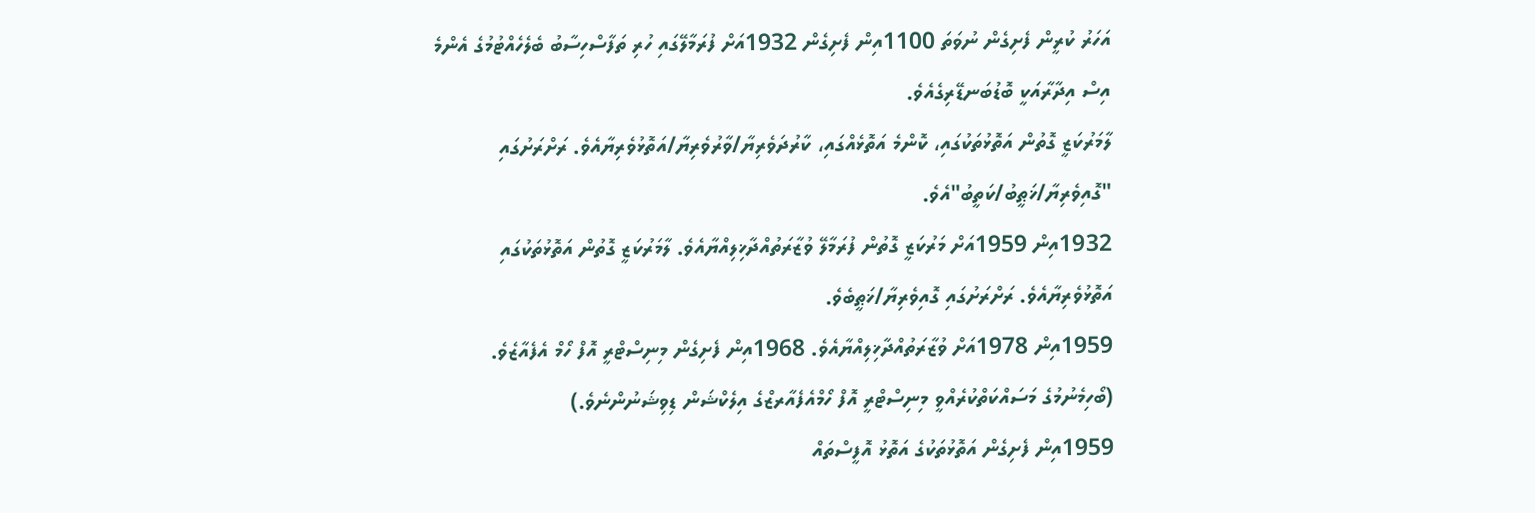އަހަރު ކުރީން ފެށިގެން ނުވަތަ 1100އިން ފެށިގެން 1932އަށް ފުރަމާލޭގައި ހުރި ތަފާސްހިސާބު ބެލެހެއްޓުމުގެ އެންމެ އިސް އިދާރާއަކީ ބޮޑުބަނޑޭރިގެއެވެ.
ލާމަރުކަޒީ ގޮތުން އަތޮޅުތަކުގައި، ކޮންމެ އަތޮޅެއްގައި، ކާރުދަވެރިޔާ/ވާރުވެރިޔާ/އަތޮޅުވެރިޔާއެވެ. ރަށްރަށުގައި "ގޮއިވެރިޔާ/ޚަޠީބު/ކަތީބު"އެވެ.
1932އިން 1959އަށް މަރުކަޒީ ގޮތުން ފުރަމާލޭ ވުޒާރަތުއްދާޚިލިއްޔާއެވެ. ލާމަރުކަޒީ ގޮތުން އަތޮޅުތަކުގައި އަތޮޅުވެރިޔާއެވެ. ރަށްރަށުގައި ގޮއިވެރިޔާ/ޚަޠީބެވެ.
1959އިން 1978އަށް ވުޒާރަތުއްދާޚިލިއްޔާއެވެ. 1968އިން ފެށިގެން މިނިސްޓްރީ އޮފް ހޯމް އެފެއާޒެވެ. (ބޯހިމެނުމުގެ މަސައްކަތްކުރެއްވީ މިނިސްޓްރީ އޮފް ހޯމްއެފެއާރޒްގެ އިލެކްޝަން ޑިވިޝަނުންނެވެ.)
1959އިން ފެށިގެން އަތޮޅުތަކުގެ އަތޮޅު އޮފީސްތައް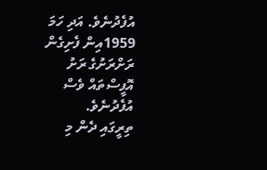އުފެދުނެވެ. އަދި ހަމަ 1959އިން ފެށިގެން ރަށްރަށުގެ ރަށު އޮފީސްތައް ވެސް އުފެދުނެވެ.
ތިރީގައި ދެން މި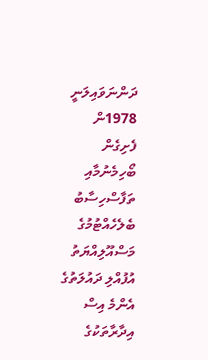ދަންނަވައިލަނީ 1978ން ފެށިގެން ބޯހިމެނުމާއި ތަފާސްހިސާބު ބެލެހެއްޓުމުގެ މަސްއޫލިއްޔަތު އުފުއްލި ދައުލަތުގެ އެންމެ އިސް އިދާރާތަކުގެ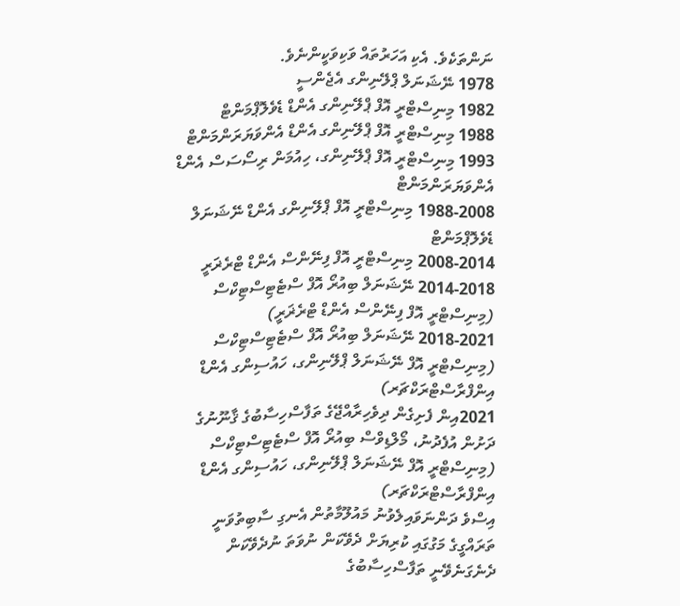ނަންތަކެވެ. އެކި އަހަރުތައް ވަކިވަކީންނެވެ.
1978 ނޭޝަނަލް ޕްލޭނިންގ އެޖެންސީ
1982 މިނިސްޓްރީ އޮފް ޕްލޭނިންގ އެންޑް ޑެވެލޮޕްމަންޓް
1988 މިނިސްޓްރީ އޮފް ޕްލޭނިންގ އެންޑް އެންވަޔަރަންމަންޓް
1993 މިނިސްޓްރީ އޮފް ޕްލޭނިންގ، ހިއުމަން ރިސޯސަސް އެންޑް އެންވަޔަރަންމަންޓް
1988-2008 މިނިސްޓްރީ އޮފް ޕްލޭނިންގ އެންޑް ނޭޝަނަލް ޑެވެލޮޕްމަންޓް
2008-2014 މިނިސްޓްރީ އޮފް ފިނޭންސް އެންޑް ޓްރެޜަރީ
2014-2018 ނޭޝަނަލް ބިއުރޯ އޮފް ސްޓެޓިސްޓިކްސް (މިނިސްޓްރީ އޮފް ފިނޭންސް އެންޑް ޓްރެޜަރީ)
2018-2021 ނޭޝަނަލް ބިއުރޯ އޮފް ސްޓެޓިސްޓިކްސް (މިނިސްޓްރީ އޮފް ނޭޝަނަލް ޕްލޭނިންގ، ހައުސިންގ އެންޑް އިންފްރާސްޓްރަކްޗަރ)
2021އިން ފެށިގެން ދިވެހިރާއްޖޭގެ ތަފާސްހިސާބުގެ ޤާނޫނުގެ ދަށުން އުފެދުނު، މޯލްޑިވްސް ބިއުރޯ އޮފް ސްޓެޓިސްޓިކްސް (މިނިސްޓްރީ އޮފް ނޭޝަނަލް ޕްލޭނިންގ، ހައުސިންގ އެންޑް އިންފްރާސްޓްރަކްޗަރ)
އިސްވެ ދަންނަވައިލެވުނު މައުލޫމާތުން އެނގި ސާބިތުވަނީ ތަރައްގީގެ މަގުގައި ކުރިޔަށް ދެވޭކަން ނުވަތަ ނުދެވޭކަން ދެނެގަނެވޭނީ ތަފާސްހިސާބުގެ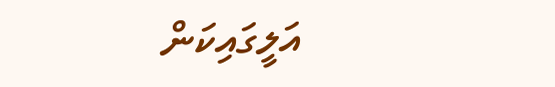އަލީގައިކަން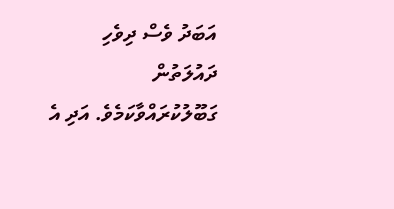އަބަދު ވެސް ދިވެހި ދައުލަތުން ގަބޫލުކުރައްވާކަމެވެ. އަދި އެ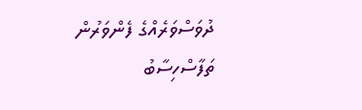ދުވަސްވަރެއްގެ ފެންވަރުން ތަފާސްހިސާބު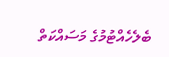ބެލެހެއްޓުމުގެ މަސައްކަތް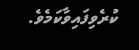ކުރެވިފައިވާކަމެވެ.